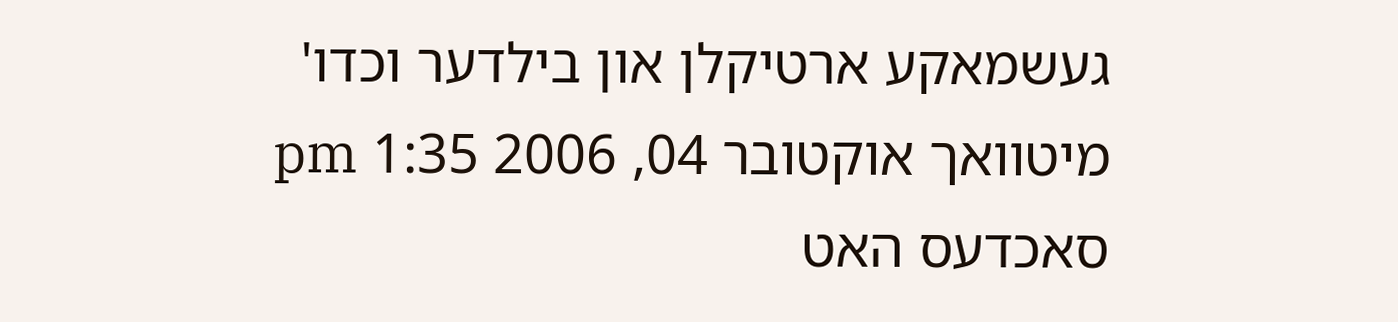געשמאקע ארטיקלן און בילדער וכדו'
מיטוואך אוקטובר 04, 2006 1:35 pm
סאכדעס האט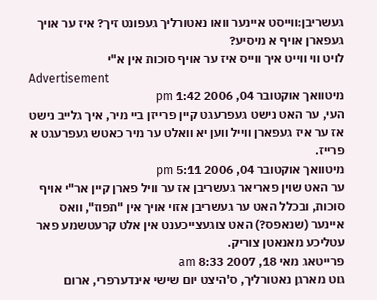געשריבן:ווייסט איינער וואו נאטורליך געפונט זיך? איז ער אויך געפארן אויף א מיסיע?
לויט ווי ווייט איך ווייס איז ער אויף סוכות אין א"י
Advertisement
מיטוואך אוקטובר 04, 2006 1:42 pm
העי, ער האט נישט געפרעגט קיין פרייזן ביי מיר, איך גלייב נישט אז ער איז געפארן ווייל ווען יא וואלט ער מיר כאטש געפרעגט א פרייז.
מיטוואך אוקטובר 04, 2006 5:11 pm
ער האט שוין פאריאר געשריבן אז ער וויל פארן קיין אר"י אויף סוכות, ובכלל האט ער געשריבן אזוי אויך אין "תפוז", וואס איינער (שנאפס?) האט צוגעצייכענט אין אלט קרעטשמע פאר עטליכע מאנאטן צוריק.
פרייטאג מאי 18, 2007 8:33 am
גוט מארגן נאטורליך, ס'היצט יום שישי אינדערפרי, ארום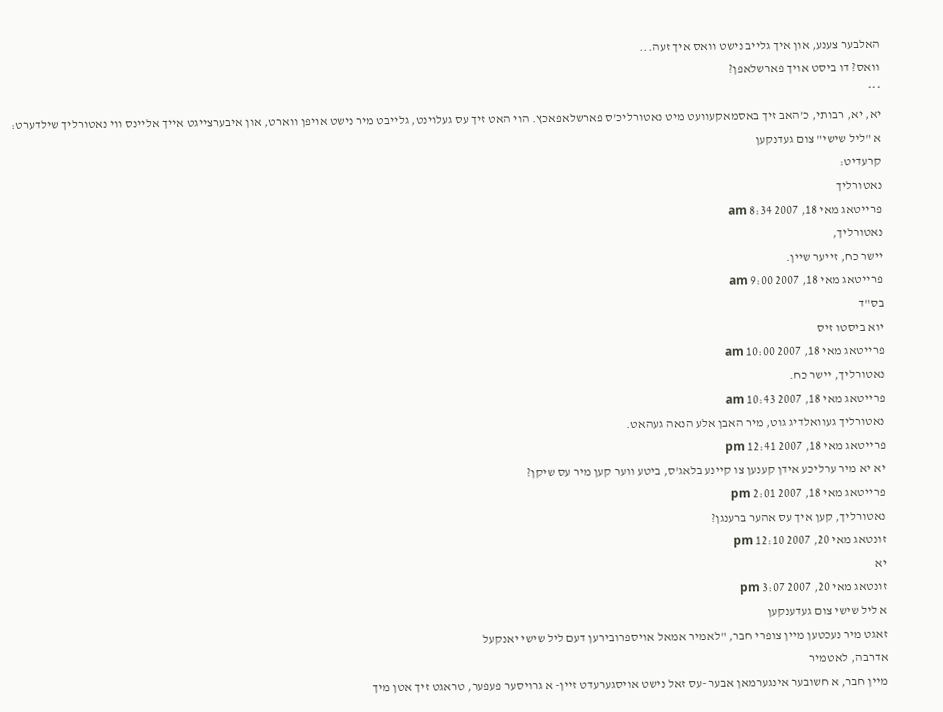האלבער צענע, און איך גלייב נישט וואס איך זעה...
וואס? דו ביסט אויך פארשלאפן?
***
יא, יא, רבותי, כ'האב זיך באסמאקעוועט מיט נאטורליכ'ס פארשלאפאכץ. הוי האט זיך עס געלוינט, גלייבט מיר נישט אויפן ווארט, און איבערצייגט אייך אליינס ווי נאטורליך שילדערט:
א "ליל שישי" צום געדנקען
קרעדיט:
נאטורליך
פרייטאג מאי 18, 2007 8:34 am
נאטורליך,
יישר כח, זייער שיין.
פרייטאג מאי 18, 2007 9:00 am
בס"ד
יוא ביסטו זיס
פרייטאג מאי 18, 2007 10:00 am
נאטורליך, יישר כח.
פרייטאג מאי 18, 2007 10:43 am
נאטורליך געוואלדיג גוט, מיר האבן אלע הנאה געהאט.
פרייטאג מאי 18, 2007 12:41 pm
יא יא מיר ערליכע אידן קענען צו קיינע בלאג'ס, ביטע ווער קען מיר עס שיקן?
פרייטאג מאי 18, 2007 2:01 pm
נאטורליך, קען איך עס אהער ברענגן?
זונטאג מאי 20, 2007 12:10 pm
יא
זונטאג מאי 20, 2007 3:07 pm
א ליל שישי צום געדענקען
זאגט מיר נעכטען מיין צופרי חבר, "לאמיר אמאל אויספרובירען דעם ליל שישי יאנקעל
אדרבה, לאטמיר
מיין חבר, א חשובער אינגערמאן אבער -עס זאל נישט אויסגערעדט זיין- א גרויסער פעפער, טראגט זיך אטן מיך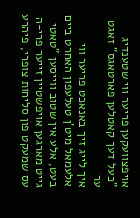אויפצוועקען פריער ווי שטענדיג "כעל דעך קאטלען פארטאגס" זאגט ער
איך לייג זיך באנאכט פריער ווי אלעמאל מיט'ן טעלעפון האחרט ביים בעט, אלע אין שטוב ווייסען "טאטי גייט מארגען אויפשטיין זייער פרי-ה
עס שמעקט פון סליחות צופרי, פיהרע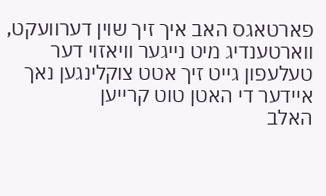פארטאגס האב איך זיך שוין דערוועקט, ווארטענדיג מיט נייגער וויאזוי דער טעלעפון גייט זיך אטט צוקלינגען נאך איידער די האטן טוט קרייען
האלב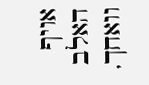אויף האלב וואחך,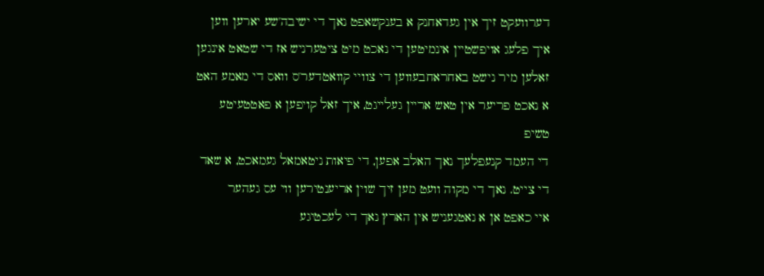דערוועקט זיך אין געדאחנק א בענקשאפט נאך די ישיבה'שע יארען ווען איך פלעג אויפשטיין אינמיטען די נאכט מיט ציטערניש אז די שטאט אינגען זאלען מיר נישט באחראחבעווען די צוויי קוואטדער'ס וואס די מאמע האט א נאכט פריער אין טאש אריין געלייגט, איך זאל קויפען א פאטטעיטע טשיפ
די העמד קנעפלעך נאך האלב אפען, די פיאות ניטאמאל געמאכט, א שאד די צייט. נאך די מקוה וועט מען זיך שוין אריענטירען ווי עס געהער
איי כאפט אן א נאטגעניש אין הארץ נאך די לעכטיגע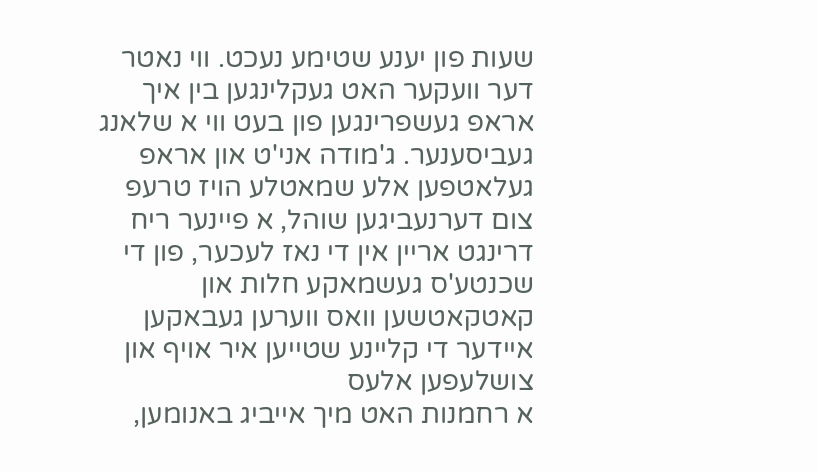שעות פון יענע שטימע נעכט. ווי נאטר דער וועקער האט געקלינגען בין איך אראפ געשפרינגען פון בעט ווי א שלאנג געביסענער. ג'מודה אני'ט און אראפ געלאטפען אלע שמאטלע הויז טרעפ צום דערנעביגען שוהל, א פיינער ריח דרינגט אריין אין די נאז לעכער, פון די שכנטע'ס געשמאקע חלות און קאטקאטשען וואס ווערען געבאקען איידער די קליינע שטייען איר אויף און צושלעפען אלעס
א רחמנות האט מיך אייביג באנומען,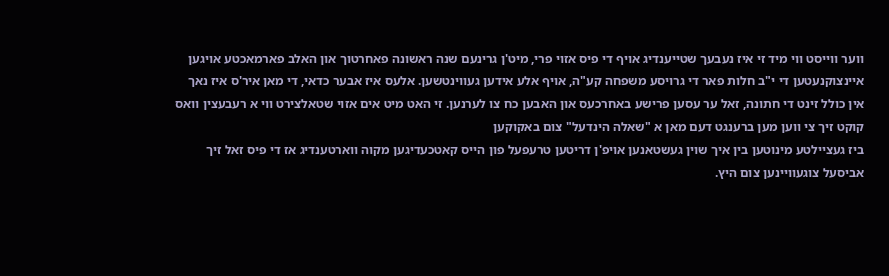ווער ווייסט ווי מיד זי איז נעבעך שטייענדיג אויף די פיס אזוי פרי, מיט'ן גרינעם שנה ראשונה פאחרטוך און האלב פארמאכטע אויגען איינצוקנעטען די י"ב חלות פאר די גרויסע משפחה קע"ה, אויף אלע אידען געווינטשען. אלעס איז אבער כדאי, די מאן איר'ס איז נאך אין כולל זינט די חתונה, זאל ער עסען פרישע באחרכעס און האבען כח צו לערנען. זי האט מיט אים אזוי שטאלצירט ווי א רעבעצין וואס קוקט זיך צי ווען מען ברענגט דעם מאן א "שאלה הינדעל" צום באקוקען
ביז געציילטע מינוטען בין איך שוין געשטאנען אויפ'ן דריטען טרעפעל פון הייס קאטכעדיגען מקוה ווארטענדיג אז די פיס זאל זיך אביסעל צוגעוויינען צום היץ.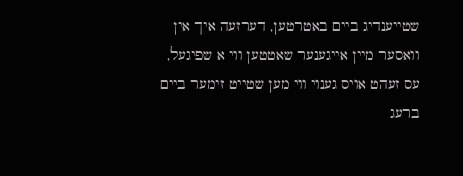שטייענדיג ביים באטרטען, דערזעה איך אין וואסער מיין אייגענער שאטטען ווי א שפיגעל, עס זעהט אויס גענוי ווי מען שטייט זימער ביים ברעג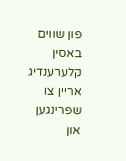פון שווים באסין קלערענדיג אריין צו שפרינגען
און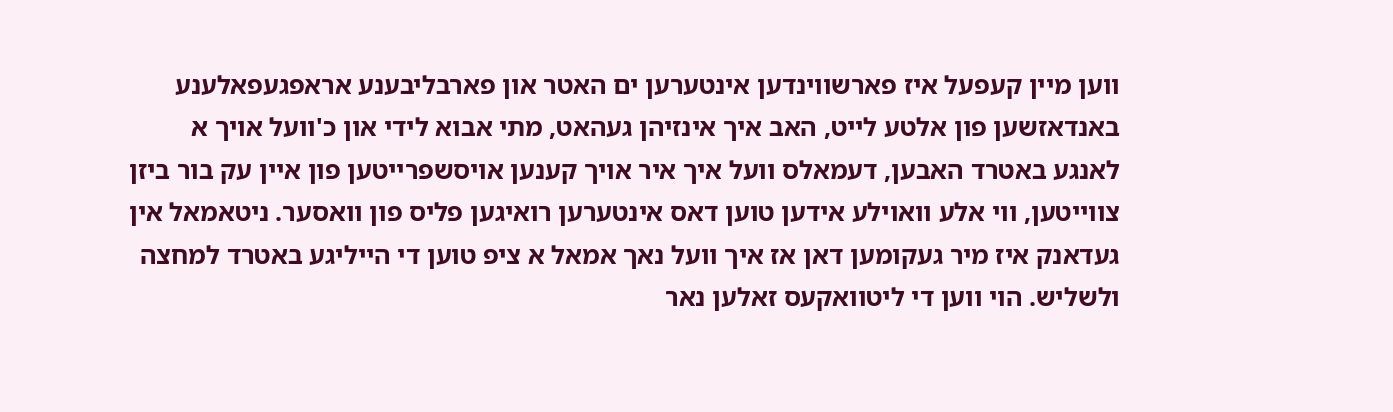ווען מיין קעפעל איז פארשווינדען אינטערען ים האטר און פארבליבענע אראפגעפאלענע באנדאזשען פון אלטע לייט, האב איך אינזיהן געהאט, מתי אבוא לידי און כ'וועל אויך א לאנגע באטרד האבען, דעמאלס וועל איך איר אויך קענען אויסשפרייטען פון איין עק בור ביזן צווייטען, ווי אלע וואוילע אידען טוען דאס אינטערען רואיגען פליס פון וואסער. ניטאמאל אין געדאנק איז מיר געקומען דאן אז איך וועל נאך אמאל א ציפ טוען די הייליגע באטרד למחצה ולשליש. הוי ווען די ליטוואקעס זאלען נאר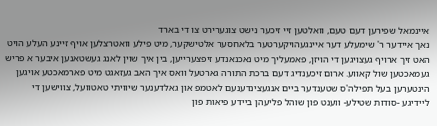איינמאל שפירען דעם טעם, וואלטען זיי זיכער נישט צוגערירט צו די בארד
נאך איידער ר' שימעלע דער איינגעהויקערטער בלאחסער אלטישקער, מיט פילע וואטרצלען אויף זיינע העלע הויט האט זיך ארויף געצויגען די הויזן, פאמעליך מיט נאכנאנדע זיפצערייען, בין איך שוין לאנג געשטאנען איבער א פריש געמאכטען שול קאווע. ארום זיכענדיג דעם ברכת התורה גארטעל וואס איך האב געזאגט מיט פארמאכטע אויגען הינטערען בעל תפילה'ס שטענדער ביים אנגעצינדענעם לאטמפ און גאלדענער שיוויתי טאטוועל, צווישען די ליידיגע -סודות שטילע- ווענט פון שוהל פליעהן ביידע פיאות פון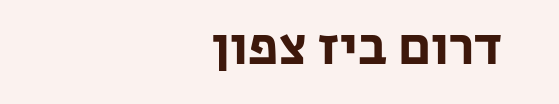דרום ביז צפון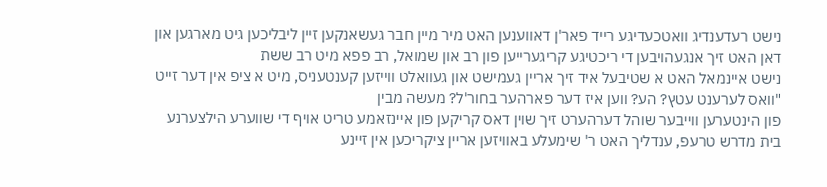נישט רעדענדיג וואטכעדיגע רייד פאר'ן דאווענען האט מיר מיין חבר געשאנקען זיין ליבליכען גיט מארגען און דאן האט זיך אנגעהויבען די ריכטיגע קריגערייען פון רב און שמואל, רב פפא מיט רב ששת
נישט איינמאל האט א שטיבעל איד זיך אריין געמישט און געוואלט ווייזען קענטעניס, מיט א ציפ אין דער זייט "וואס לערענט עטץ? הע? ווען איז דער פארהער בחור'ל? מעשה מבין
פון הינטערען ווייבער שוהל דערהערט זיך שוין דאס קריקען פון איינזאמע טריט אויף די שווערע הילצערנע בית מדרש טרעפ, ענדליך האט ר' שימעלע באוויזען אריין ציקריכען אין זיינע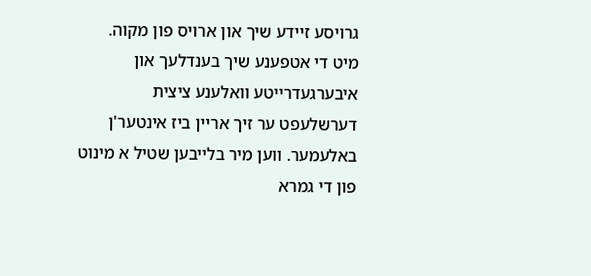גרויסע זיידע שיך און ארויס פון מקוה. מיט די אטפענע שיך בענדלעך און איבערגעדרייטע וואלענע ציצית דערשלעפט ער זיך אריין ביז אינטער'ן באלעמער. ווען מיר בלייבען שטיל א מינוט פון די גמרא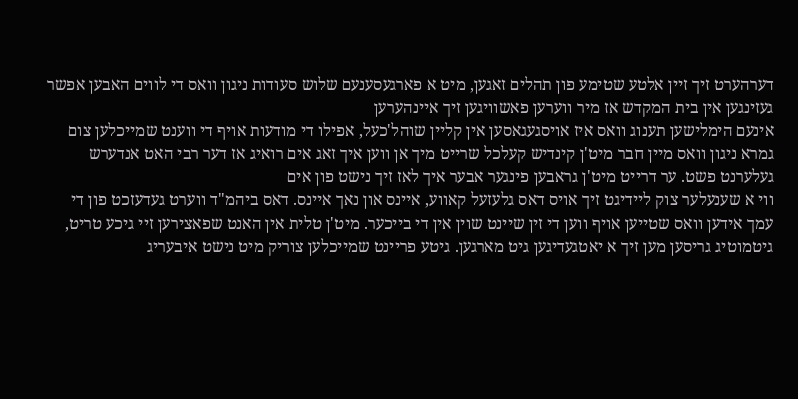דערהערט זיך זיין אלטע שטימע פון תהלים זאגען, מיט א פארגעסענעם שלוש סעודות ניגון וואס די לווים האבען אפשר געזינגען אין בית המקדש אז מיר ווערען פאשוויגען זיך איינהערען
אינעם הימלישען תענוג וואס איז אויסגעגאסען אין קליין שוהל'כעל, אפילו די מודעות אויף די ווענט שמייכלען צום גמרא ניגון וואס מיין חבר מיט'ן קינדיש קעלכל שרייט מיך אן ווען איך זאג אים רואיג אז דער רבי האט אנדערש געלערנט פשט. ער דרייט מיט'ן גראבען פינגער אבער איך לאז זיך נישט פון אים
ווי א שענעלער צוק ליידיגט זיך אויס דאס גלעזעל קאווע, איינס און נאך איינס. דאס ביהמ"ד ווערט געדעזכט פון די עמך אידען וואס שטייען אויף ווען די זין שיינט שוין אין די בייכער. מיט'ן טלית אין האנט שפאצירען זיי גיכע טריט, גיטמוטיג גריסען מען זיך א יאטגעדיגען גיט מארגען. גיטע פריינט שמייכלען צוריק מיט נישט איבעריג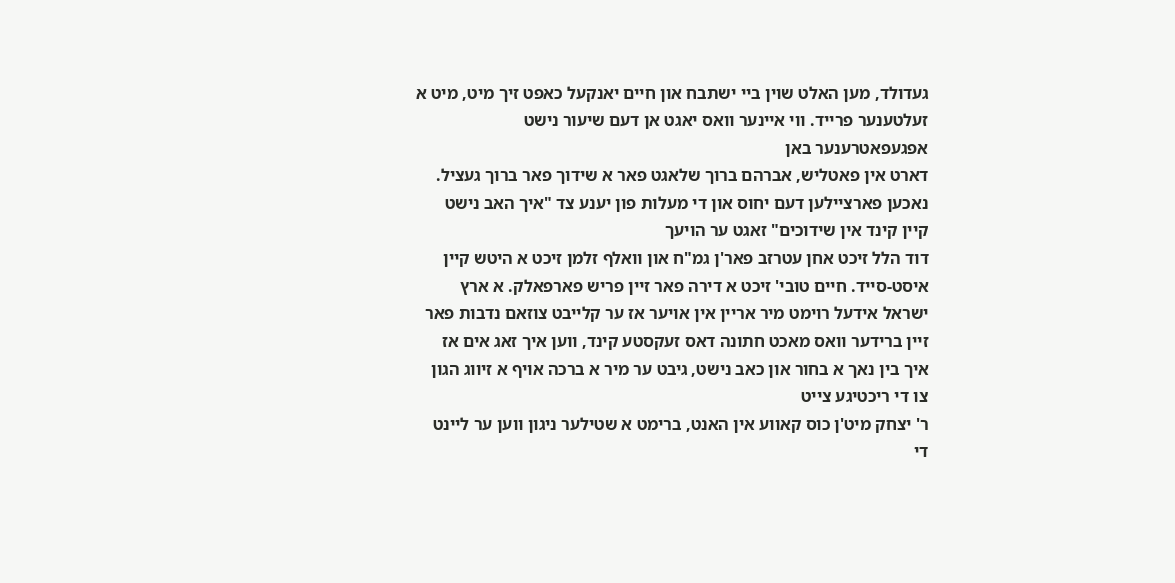געדולד, מען האלט שוין ביי ישתבח און חיים יאנקעל כאפט זיך מיט, מיט א זעלטענער פרייד. ווי איינער וואס יאגט אן דעם שיעור נישט אפגעפאטרענער באן
דארט אין פאטליש, אברהם ברוך שלאגט פאר א שידוך פאר ברוך געציל. נאכען פארציילען דעם יחוס און די מעלות פון יענע צד "איך האב נישט קיין קינד אין שידוכים" זאגט ער הויעך
דוד הלל זיכט אחן עטרזב פאר'ן גמ"ח און וואלף זלמן זיכט א היטש קיין איסט-סייד. חיים טובי' זיכט א דירה פאר זיין פריש פארפאלק. א ארץ ישראל אידעל רוימט מיר אריין אין אויער אז ער קלייבט צוזאם נדבות פאר זיין ברידער וואס מאכט חתונה דאס זעקסטע קינד, ווען איך זאג אים אז איך בין נאך א בחור און כאב נישט, גיבט ער מיר א ברכה אויף א זיווג הגון צו די ריכטיגע צייט
ר' יצחק מיט'ן כוס קאווע אין האנט, ברימט א שטילער ניגון ווען ער ליינט די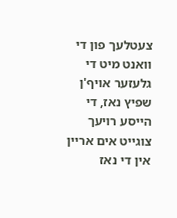צעטלעך פון די וואנט מיט די גלעזער אויף'ן שפיץ נאז, די הייסע רויעך צוגייט אים אריין אין די נאז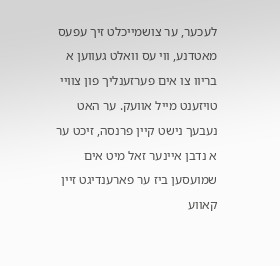לעכער, ער צושמייכלט זיך עפעס מאטדנע, ווי עס וואלט געווען א בריוו צו אים פערזענליך פון צוויי טויזענט מייל אוועק. ער האט נעבעך נישט קיין פרנסה, זיכט ער א נדבן איינער זאל מיט אים שמועסען ביז ער פארענדיגט זיין קאווע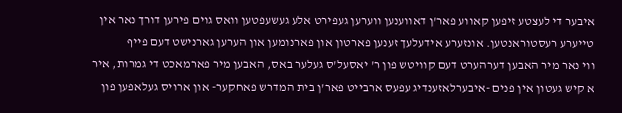איבער די לעצטע זיפען קאווע פאר'ן דאווענען ווערען געפירט אלע געשעפטען וואס גוים פירען דורך נאר אין טייערע רעסטוראנטען. אונזערע אידעלעך זענען פארטון און פארנומען און הערען גארנישט דעם פייף
ווי נאר מיר האבען דערהערט דעם קוויטש פון ר' יאסעל'ס געלער באס, האבען מיר פארמאכט די גמרות, איר א קיש געטון אין פנים -איבערלאזענדיג עפעס ארבייט פאר'ן בית המדרש פאחקער- און ארויס געלאפען פון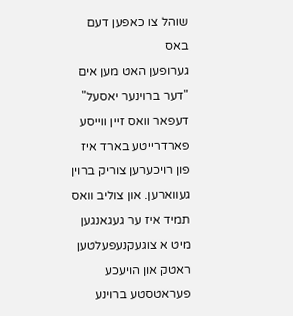שוהל צו כאפען דעם באס
גערופען האט מען אים "דער ברוינער יאסעל" דעפאר וואס זיין ווייסע פארדרייטע בארד איז פון רויכערען צוריק ברוין געווארען. און צוליב וואס תמיד איז ער געגאנגען מיט א צוגעקנעפעלטען ראטק און הויעכע פעראטסטע ברוינע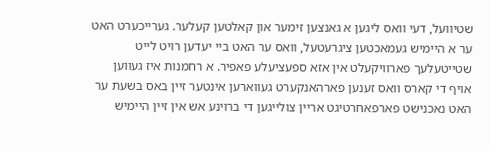שטיוועל, דעי וואס ליגען א גאנצען זימער און קאלטען קעלער. גערייכערט האט ער א היימיש געמאכטען ציגרעטעל, וואס ער האט ביי יעדען רויט לייט שטייטעלעך פארוויקעלט אין אזא ספעציעלע פאפיר. א רחמנות איז געווען אויף די קארס וואס זענען פארהאנקערט געווארען אינטער זיין באס בשעת ער האט נאכנישט פארפאחרטיגט אריין צולייגען די ברוינע אש אין זיין היימיש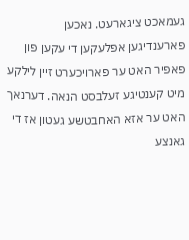געמאכט ציגארעט. נאכען פארענדיגען אפלעקען די עקען פון פאפיר האט ער פארויכערט זיין לילקע מיט קענטיגע זעלבסט הנאה. דערנאך האט ער אזא האחבטשע געטון אז די גאנצע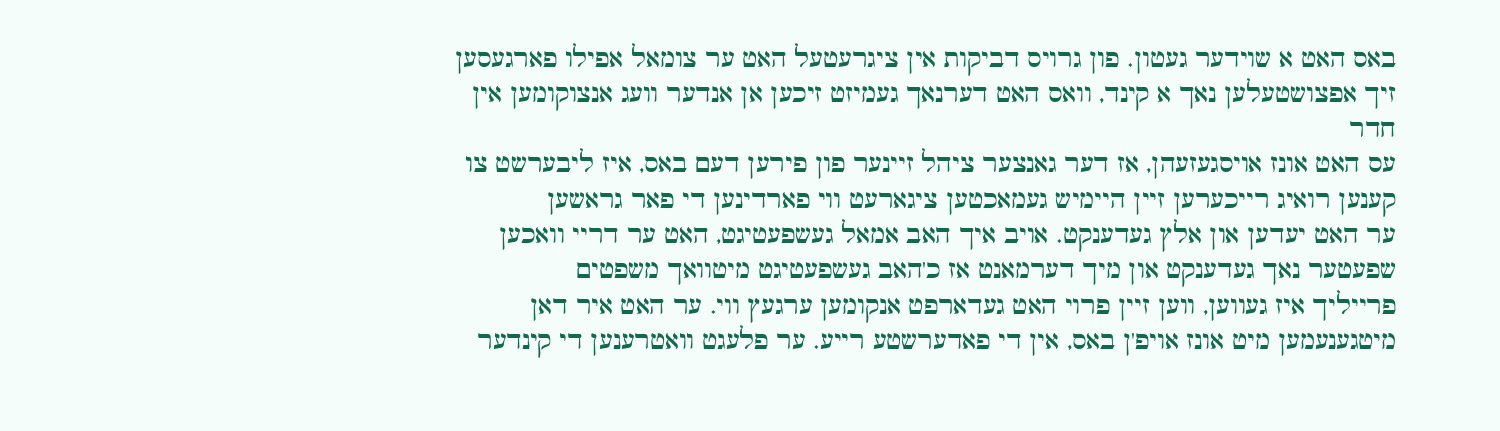באס האט א שוידער געטון. פון גרויס דביקות אין ציגרעטעל האט ער צומאל אפילו פארגעסען זיך אפצושטעלען נאך א קינד, וואס האט דערנאך געמיזט זיכען אן אנדער וועג אנצוקומען אין חדר
עס האט אונז אויסגעזעהן, אז דער גאנצער ציהל זיינער פון פירען דעם באס, איז ליבערשט צו קענען רואיג רייכערען זיין היימיש געמאכטען ציגארעט ווי פארדינען די פאר גראשען
ער האט יעדען און אלץ געדענקט. אויב איך האב אמאל געשפעטיגט, האט ער דריי וואכען שפעטער נאך געדענקט און מיך דערמאנט אז כ'האב געשפעטיגט מיטוואך משפטים
פרייליך איז געווען, ווען זיין פרוי האט געדארפט אנקומען ערגעץ ווי. ער האט איר דאן מיטגענעמען מיט אונז אויפ'ן באס, אין די פאדערשטע רייע. ער פלעגט וואטרענען די קינדער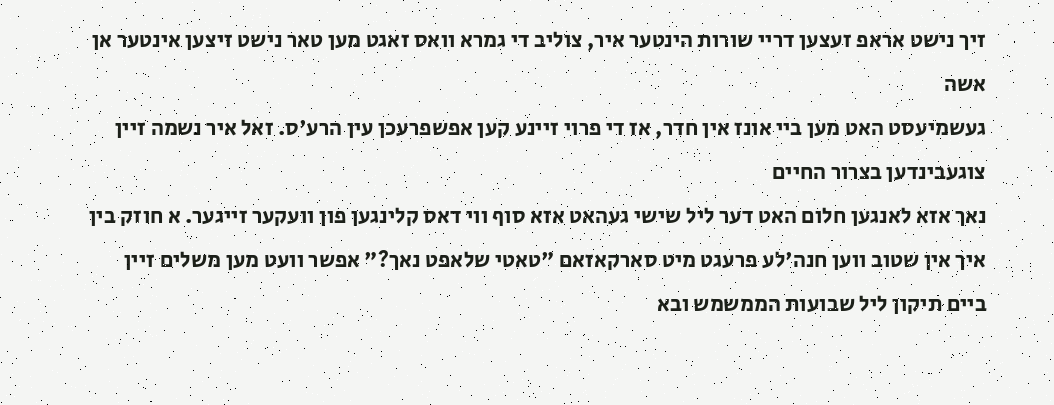זיך נישט אראפ זעצען דריי שורות הינטער איר, צוליב די גמרא וואס זאגט מען טאר נישט זיצען אינטער אן אשה
געשמיעסט האט מען ביי אונז אין חדר, אז די פרוי זיינע קען אפשפרעכן עין הרע'ס. זאל איר נשמה זיין צוגעבינדען בצרור החיים
נאך אזא לאנגען חלום האט דער ליל שישי געהאט אזא סוף ווי דאס קלינגען פון וועקער זייגער. א חוזק בין איך אין שטוב ווען חנה'לע פרעגט מיט סארקאזאם "טאטי שלאפט נאך?" אפשר וועט מען משלים זיין ביים תיקון ליל שבועות הממשמש ובא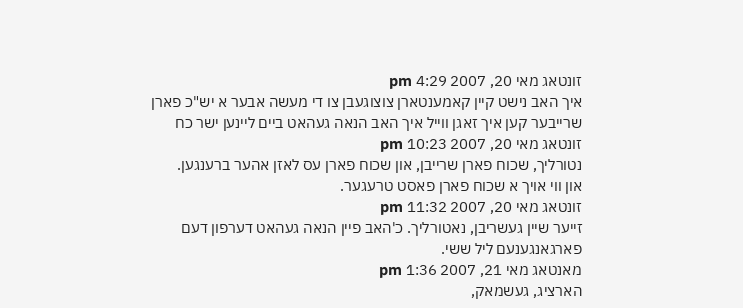זונטאג מאי 20, 2007 4:29 pm
איך האב נישט קיין קאמענטארן צוצוגעבן צו די מעשה אבער א יש"כ פארן שרייבער קען איך זאגן ווייל איך האב הנאה געהאט ביים ליינען ישר כח
זונטאג מאי 20, 2007 10:23 pm
נטורליך, שכוח פארן שרייבן, און שכוח פארן עס לאזן אהער ברענגען.
און ווי אויך א שכוח פארן פאסט טרעגער.
זונטאג מאי 20, 2007 11:32 pm
זייער שיין געשריבן, נאטורליך. כ'האב פיין הנאה געהאט דערפון דעם פארגאנגענעם ליל ששי.
מאנטאג מאי 21, 2007 1:36 pm
הארציג, געשמאק,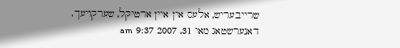שרייבעריש, אלעס אין איין ארטיקל, שערקויעך.
דאנערשטאג מאי 31, 2007 9:37 am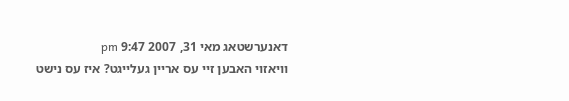דאנערשטאג מאי 31, 2007 9:47 pm
וויאזוי האבען זיי עס אריין געלייגט? איז עס נישט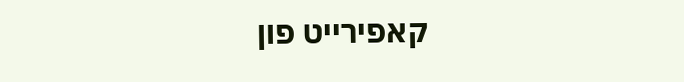קאפירייט פון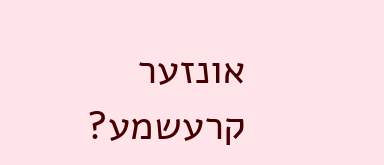אונזער קרעשמע?